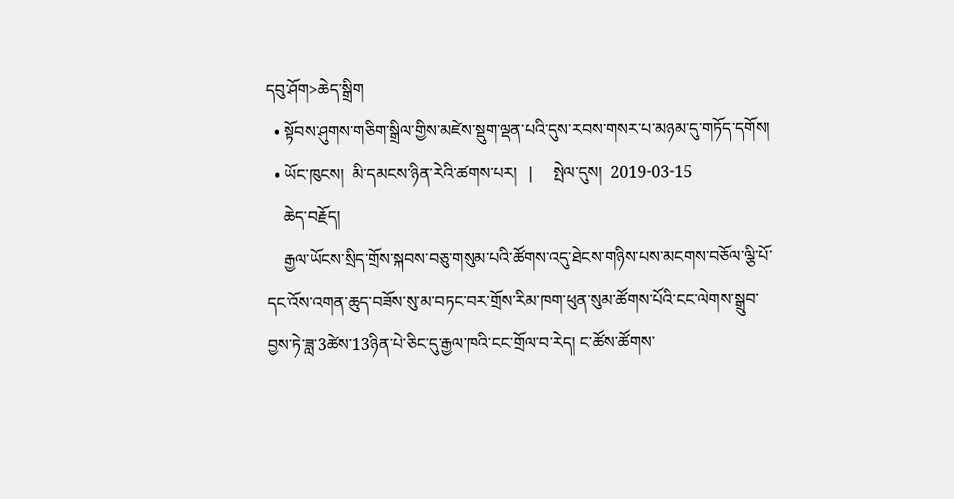དབུ་ཤོག>ཆེད་སྒྲིག
  • སྟོབས་ཤུགས་གཅིག་སྒྲིལ་གྱིས་མཛེས་སྡུག་ལྡན་པའི་དུས་རབས་གསར་པ་མཉམ་དུ་གཏོད་དགོས།
  • ཡོང་ཁུངས།  མི་དམངས་ཉིན་རེའི་ཚགས་པར།   |     སྤེལ་དུས།  2019-03-15
    ཆེད་བརྗོད།
    རྒྱལ་ཡོངས་སྲིད་གྲོས་སྐབས་བཅུ་གསུམ་པའི་ཚོགས་འདུ་ཐེངས་གཉིས་པས་མངགས་བཅོལ་ལྕི་པོ་དང་འོས་འགན་ཆུད་བཟོས་སུ་མ་བཏང་བར་གྲོས་རིམ་ཁག་ཕུན་སུམ་ཚོགས་པོའི་ངང་ལེགས་སྒྲུབ་བྱས་ཏེ་ཟླ་3ཚེས་13ཉིན་པེ་ཅིང་དུ་རྒྱལ་ཁའི་ངང་གྲོལ་བ་རེད། ང་ཚོས་ཚོགས་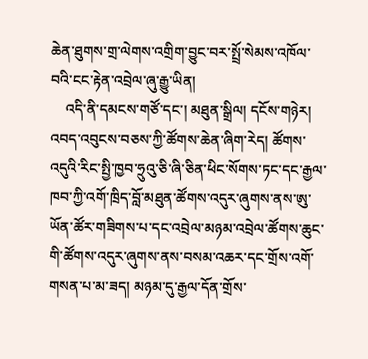ཆེན་ཐུགས་གྲ་ལེགས་འགྲིག་བྱུང་བར་སྤྲོ་སེམས་འཁོལ་བའི་ངང་རྟེན་འབྲེལ་ཞུ་རྒྱུ་ཡིན།
    འདི་ནི་དམངས་གཙོ་དང་། མཐུན་སྒྲིལ། དངོས་གཉེར། འབད་འབུངས་བཅས་ཀྱི་ཚོགས་ཆེན་ཞིག་རེད། ཚོགས་འདུའི་རིང་སྤྱི་ཁྱབ་ཧྲུའུ་ཅི་ཞི་ཅིན་ཕིང་སོགས་ཏང་དང་རྒྱལ་ཁབ་ཀྱི་འགོ་ཁྲིད་བློ་མཐུན་ཚོགས་འདུར་ཞུགས་ནས་ཨུ་ཡོན་ཚོར་གཟིགས་པ་དང་འབྲེལ་མཉམ་འབྲེལ་ཚོགས་ཆུང་གི་ཚོགས་འདུར་ཞུགས་ནས་བསམ་འཆར་དང་གྲོས་འགོ་གསན་པ་མ་ཟད། མཉམ་དུ་རྒྱལ་དོན་གྲོས་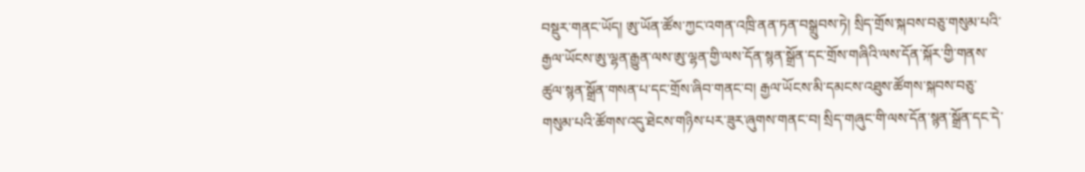བསྡུར་གནང་ཡོད། ཨུ་ཡོན་ཚོས་ཀྱང་འགན་འཁྲི་ནན་ཏན་བསྒྲུབས་ཏེ། སྲིད་གྲོས་སྐབས་བཅུ་གསུམ་པའི་རྒྱལ་ཡོངས་ཨུ་ལྷན་རྒྱུན་ལས་ཨུ་ལྷན་གྱི་ལས་དོན་སྙན་སྒྲོན་དང་གྲོས་གཞིའི་ལས་དོན་སྐོར་གྱི་གནས་ཚུལ་སྙན་སྒྲོན་གསན་པ་དང་གྲོས་ཞིབ་གནང་བ། རྒྱལ་ཡོངས་མི་དམངས་འཐུས་ཚོགས་སྐབས་བཅུ་གསུམ་པའི་ཚོགས་འདུ་ཐེངས་གཉིས་པར་ཟུར་ཞུགས་གནང་བ། སྲིད་གཞུང་གི་ལས་དོན་སྙན་སྒྲོན་དང་དེ་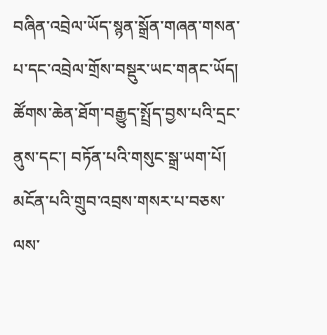བཞིན་འབྲེལ་ཡོད་སྙན་སྒྲོན་གཞན་གསན་པ་དང་འབྲེལ་གྲོས་བསྡུར་ཡང་གནང་ཡོད། ཚོགས་ཆེན་ཐོག་བརྒྱུད་སྤྲོད་བྱས་པའི་དྲང་ནུས་དང་། བཏོན་པའི་གསུང་སྒྲ་ཡག་པོ། མངོན་པའི་གྲུབ་འབྲས་གསར་པ་བཅས་ལས་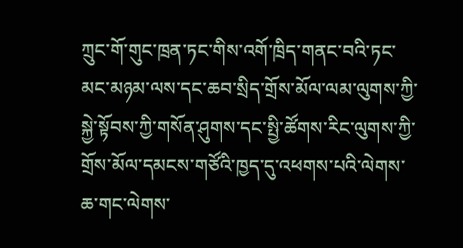ཀྲུང་གོ་གུང་ཁྲན་ཏང་གིས་འགོ་ཁྲིད་གནང་བའི་ཏང་མང་མཉམ་ལས་དང་ཆབ་སྲིད་གྲོས་མོལ་ལམ་ལུགས་ཀྱི་སྐྱེ་སྟོབས་ཀྱི་གསོན་ཤུགས་དང་སྤྱི་ཚོགས་རིང་ལུགས་ཀྱི་གྲོས་མོལ་དམངས་གཙོའི་ཁྱད་དུ་འཕགས་པའི་ལེགས་ཆ་གང་ལེགས་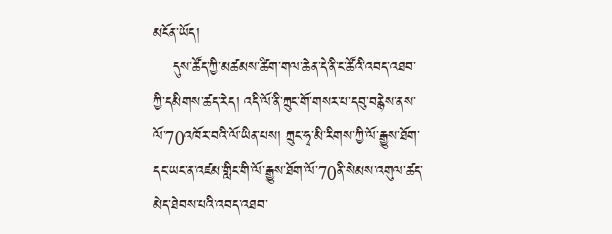མངོན་ཡོད།
    དུས་ཚོད་ཀྱི་མཚམས་ཚིག་གལ་ཆེན་དེ་ནི་ང་ཚོའི་འབད་འཐབ་ཀྱི་དམིགས་ཚད་རེད། འདི་ལོ་ནི་ཀྲུང་གོ་གསར་པ་དབུ་བརྙེས་ནས་ལོ་70འཁོར་བའི་ལོ་ཡིན་པས། ཀྲུང་ཧྭ་མི་རིགས་ཀྱི་ལོ་རྒྱུས་ཐོག་དང་ཡང་ན་འཛམ་གླིང་གི་ལོ་རྒྱུས་ཐོག་ལོ་70ནི་སེམས་འགུལ་ཚད་མེད་ཐེབས་པའི་འབད་འཐབ་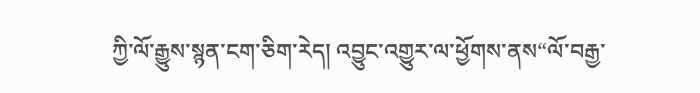ཀྱི་ལོ་རྒྱུས་སྙན་ངག་ཅིག་རེད། འབྱུང་འགྱུར་ལ་ཕྱོགས་ནས“ལོ་བརྒྱ་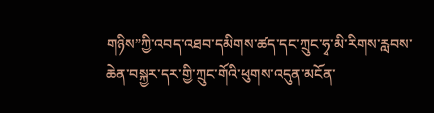གཉིས”ཀྱི་འབད་འཐབ་དམིགས་ཚད་དང་ཀྲུང་ཧྭ་མི་རིགས་རླབས་ཆེན་བསྐྱར་དར་གྱི་ཀྲུང་གོའི་ཕུགས་འདུན་མངོན་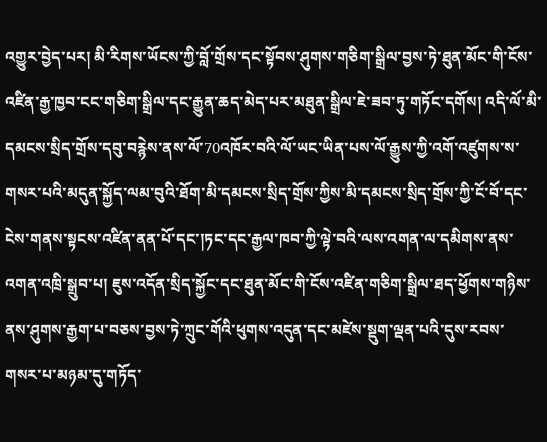འགྱུར་བྱེད་པར། མི་རིགས་ཡོངས་ཀྱི་བློ་གྲོས་དང་སྟོབས་ཤུགས་གཅིག་སྒྲིལ་བྱས་ཏེ་ཐུན་མོང་གི་ངོས་འཛིན་རྒྱ་ཁྱབ་ངང་གཅིག་སྒྲིལ་དང་རྒྱུན་ཆད་མེད་པར་མཐུན་སྒྲིལ་ཇེ་ཟབ་ཏུ་གཏོང་དགོས། འདི་ལོ་མི་དམངས་སྲིད་གྲོས་དབུ་བརྙེས་ནས་ལོ་70འཁོར་བའི་ལོ་ཡང་ཡིན་པས་ལོ་རྒྱུས་ཀྱི་འགོ་འཛུགས་ས་གསར་པའི་མདུན་སྐྱོད་ལམ་བུའི་ཐོག་མི་དམངས་སྲིད་གྲོས་ཀྱིས་མི་དམངས་སྲིད་གྲོས་ཀྱི་ངོ་བོ་དང་ངེས་གནས་སྟངས་འཛིན་ནན་པོ་དང་།ཏང་དང་རྒྱལ་ཁབ་ཀྱི་ལྟེ་བའི་ལས་འགན་ལ་དམིགས་ནས་འགན་འཁྲི་སྒྲུབ་པ། ཇུས་འདོན་སྲིད་སྐྱོང་དང་ཐུན་མོང་གི་ངོས་འཛིན་གཅིག་སྒྲིལ་ཐད་ཕྱོགས་གཉིས་ནས་ཤུགས་རྒྱག་པ་བཅས་བྱས་ཏེ་ཀྲུང་གོའི་ཕུགས་འདུན་དང་མཛེས་སྡུག་ལྡན་པའི་དུས་རབས་གསར་པ་མཉམ་དུ་གཏོད་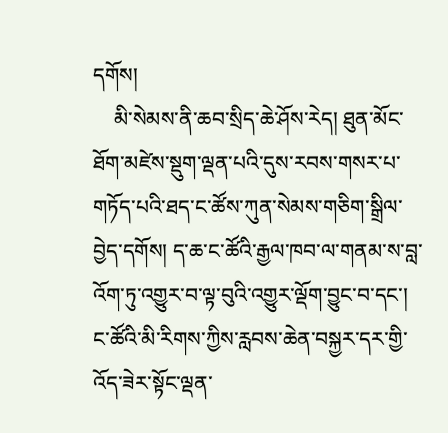དགོས།
    མི་སེམས་ནི་ཆབ་སྲིད་ཆེ་ཤོས་རེད། ཐུན་མོང་ཐོག་མཛེས་སྡུག་ལྡན་པའི་དུས་རབས་གསར་པ་གཏོད་པའི་ཐད་ང་ཚོས་ཀུན་སེམས་གཅིག་སྒྲིལ་བྱེད་དགོས། ད་ཆ་ང་ཚོའི་རྒྱལ་ཁབ་ལ་གནམ་ས་བླ་འོག་ཏུ་འགྱུར་བ་ལྟ་བུའི་འགྱུར་ལྡོག་བྱུང་བ་དང་། ང་ཚོའི་མི་རིགས་ཀྱིས་རླབས་ཆེན་བསྐྱར་དར་གྱི་འོད་ཟེར་སྟོང་ལྡན་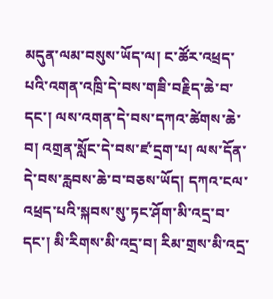མདུན་ལམ་བསུས་ཡོད་ལ། ང་ཚོར་འཕྲད་པའི་འགན་འཁྲི་དེ་བས་གཟི་བརྗིད་ཆེ་བ་དང་། ལས་འགན་དེ་བས་དཀའ་ཚེགས་ཆེ་བ། འགྲན་སློང་དེ་བས་ཛ་དྲག་པ། ལས་དོན་དེ་བས་རླབས་ཆེ་བ་བཅས་ཡོད། དཀའ་ངལ་འཕྲད་པའི་སྐབས་སུ་ཏང་ཤོག་མི་འདྲ་བ་དང་། མི་རིགས་མི་འདྲ་བ། རིམ་གྲས་མི་འདྲ་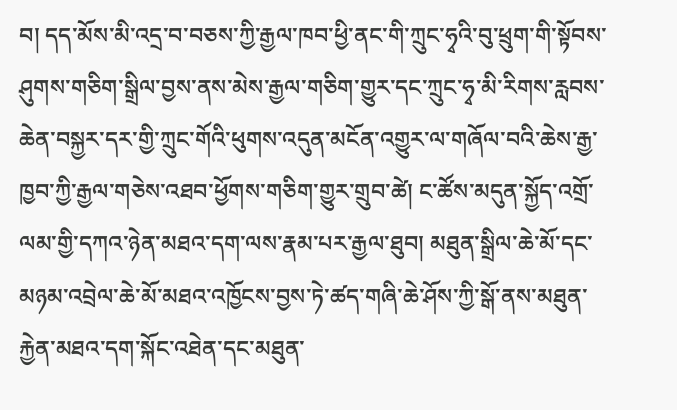བ། དད་མོས་མི་འདྲ་བ་བཅས་ཀྱི་རྒྱལ་ཁབ་ཕྱི་ནང་གི་ཀྲུང་ཧྭའི་བུ་ཕྲུག་གི་སྟོབས་ཤུགས་གཅིག་སྒྲིལ་བྱས་ནས་མེས་རྒྱལ་གཅིག་གྱུར་དང་ཀྲུང་ཧྭ་མི་རིགས་རླབས་ཆེན་བསྐྱར་དར་གྱི་ཀྲུང་གོའི་ཕུགས་འདུན་མངོན་འགྱུར་ལ་གཞོལ་བའི་ཆེས་རྒྱ་ཁྱབ་ཀྱི་རྒྱལ་གཅེས་འཐབ་ཕྱོགས་གཅིག་གྱུར་གྲུབ་ཚེ། ང་ཚོས་མདུན་སྐྱོད་འགྲོ་ལམ་གྱི་དཀའ་ཉེན་མཐའ་དག་ལས་རྣམ་པར་རྒྱལ་ཐུབ། མཐུན་སྒྲིལ་ཆེ་མོ་དང་མཉམ་འབྲེལ་ཆེ་མོ་མཐའ་འཁྱོངས་བྱས་ཏེ་ཚད་གཞི་ཆེ་ཤོས་ཀྱི་སྒོ་ནས་མཐུན་རྐྱེན་མཐའ་དག་སྐོང་འཐེན་དང་མཐུན་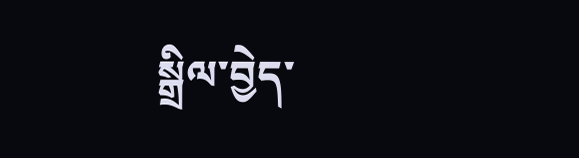སྒྲིལ་བྱེད་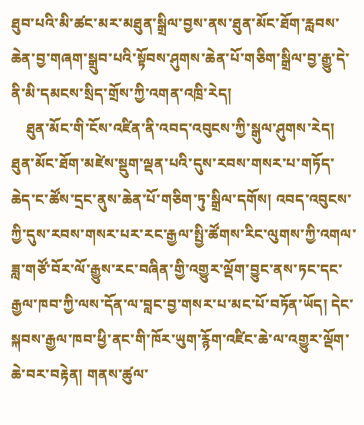ཐུབ་པའི་མི་ཚང་མར་མཐུན་སྒྲིལ་བྱས་ནས་ཐུན་མོང་ཐོག་རླབས་ཆེན་བྱ་གཞག་སྒྲུབ་པའི་སྟོབས་ཤུགས་ཆེན་པོ་གཅིག་སྒྲིལ་བྱ་རྒྱུ་དེ་ནི་མི་དམངས་སྲིད་གྲོས་ཀྱི་འགན་འཁྲི་རེད།
    ཐུན་མོང་གི་ངོས་འཛིན་ནི་འབད་འབུངས་ཀྱི་སྒུལ་ཤུགས་རེད། ཐུན་མོང་ཐོག་མཛེས་སྡུག་ལྡན་པའི་དུས་རབས་གསར་པ་གཏོད་ཆེད་ང་ཚོས་དྲང་ནུས་ཆེན་པོ་གཅིག་ཏུ་སྒྲིལ་དགོས། འབད་འབུངས་ཀྱི་དུས་རབས་གསར་པར་རང་རྒྱལ་སྤྱི་ཚོགས་རིང་ལུགས་ཀྱི་འགལ་ཟླ་གཙོ་བོར་ལོ་རྒྱུས་རང་བཞིན་གྱི་འགྱུར་ལྡོག་བྱུང་ནས་ཏང་དང་རྒྱལ་ཁབ་ཀྱི་ལས་དོན་ལ་བླང་བྱ་གསར་པ་མང་པོ་བཏོན་ཡོད། དེང་སྐབས་རྒྱལ་ཁབ་ཕྱི་ནང་གི་ཁོར་ཡུག་རྙོག་འཛིང་ཆེ་ལ་འགྱུར་ལྡོག་ཆེ་བར་བརྟེན། གནས་ཚུལ་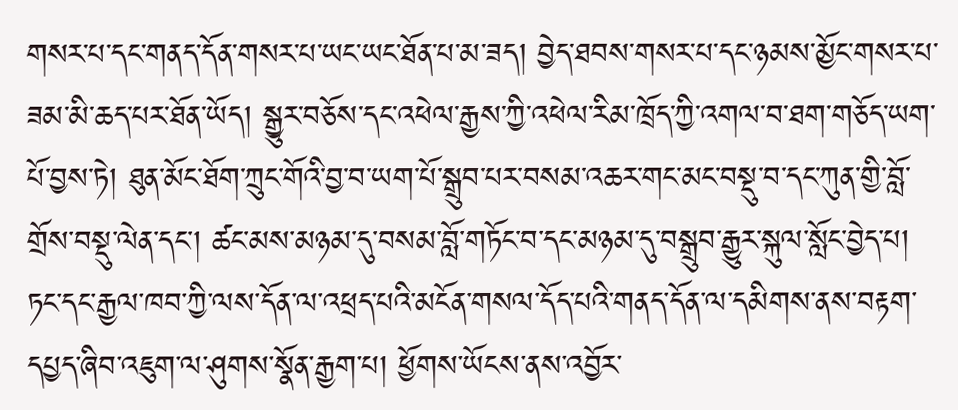གསར་པ་དང་གནད་དོན་གསར་པ་ཡང་ཡང་ཐོན་པ་མ་ཟད། བྱེད་ཐབས་གསར་པ་དང་ཉམས་མྱོང་གསར་པ་ཟམ་མི་ཆད་པར་ཐོན་ཡོད། སྒྱུར་བཅོས་དང་འཕེལ་རྒྱས་ཀྱི་འཕེལ་རིམ་ཁྲོད་ཀྱི་འགལ་བ་ཐག་གཅོད་ཡག་པོ་བྱས་ཏེ། ཐུན་མོང་ཐོག་ཀྲུང་གོའི་བྱ་བ་ཡག་པོ་སྒྲུབ་པར་བསམ་འཆར་གང་མང་བསྡུ་བ་དང་ཀུན་གྱི་བློ་གྲོས་བསྡུ་ལེན་དང་། ཚང་མས་མཉམ་དུ་བསམ་བློ་གཏོང་བ་དང་མཉམ་དུ་བསྒྲུབ་རྒྱུར་སྐུལ་སློང་བྱེད་པ། ཏང་དང་རྒྱལ་ཁབ་ཀྱི་ལས་དོན་ལ་འཕྲད་པའི་མངོན་གསལ་དོད་པའི་གནད་དོན་ལ་དམིགས་ནས་བརྟག་དཔྱད་ཞིབ་འཇུག་ལ་ཤུགས་སྣོན་རྒྱག་པ། ཕྱོགས་ཡོངས་ནས་འབྱོར་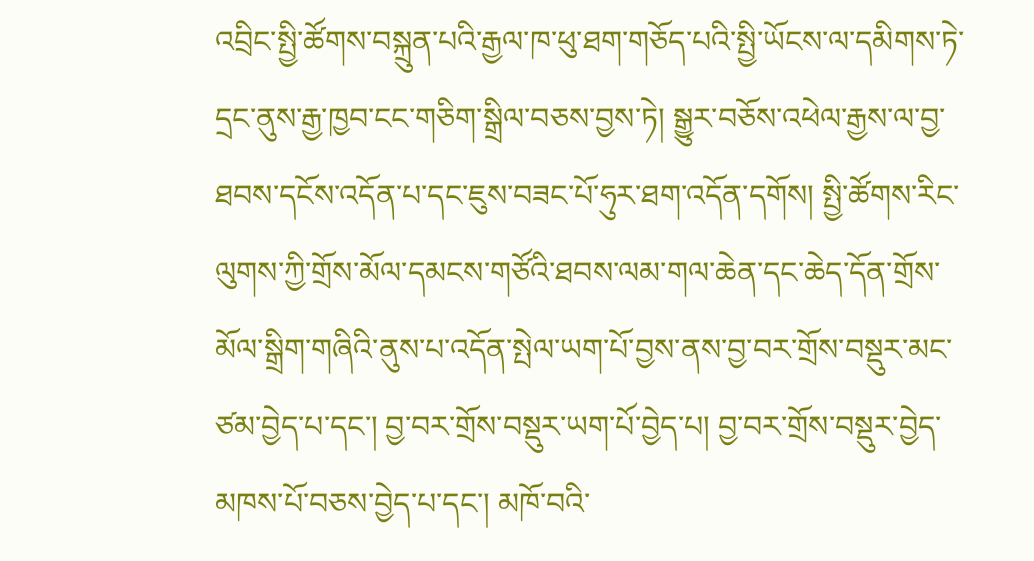འབྲིང་སྤྱི་ཚོགས་བསྐྲུན་པའི་རྒྱལ་ཁ་ཕུ་ཐག་གཅོད་པའི་སྤྱི་ཡོངས་ལ་དམིགས་ཏེ་དྲང་ནུས་རྒྱ་ཁྱབ་ངང་གཅིག་སྒྲིལ་བཅས་བྱས་ཏེ། སྒྱུར་བཅོས་འཕེལ་རྒྱས་ལ་བྱ་ཐབས་དངོས་འདོན་པ་དང་ཇུས་བཟང་པོ་ཧུར་ཐག་འདོན་དགོས། སྤྱི་ཚོགས་རིང་ལུགས་ཀྱི་གྲོས་མོལ་དམངས་གཙོའི་ཐབས་ལམ་གལ་ཆེན་དང་ཆེད་དོན་གྲོས་མོལ་སྒྲིག་གཞིའི་ནུས་པ་འདོན་སྤེལ་ཡག་པོ་བྱས་ནས་བྱ་བར་གྲོས་བསྡུར་མང་ཙམ་བྱེད་པ་དང་། བྱ་བར་གྲོས་བསྡུར་ཡག་པོ་བྱེད་པ། བྱ་བར་གྲོས་བསྡུར་བྱེད་མཁས་པོ་བཅས་བྱེད་པ་དང་། མཁོ་བའི་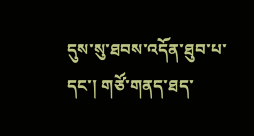དུས་སུ་ཐབས་འདོན་ཐུབ་པ་དང་། གཙོ་གནད་ཐད་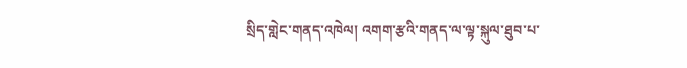སྲིད་གླེང་གནད་འཁེལ། འགག་རྩའི་གནད་ལ་ལྟ་སྐུལ་ཐུབ་པ་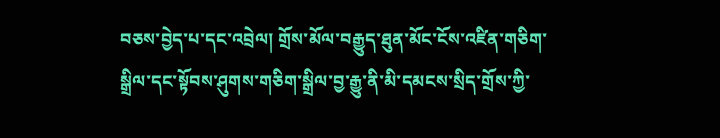བཅས་བྱེད་པ་དང་འབྲེལ། གྲོས་མོལ་བརྒྱུད་ཐུན་མོང་ངོས་འཛིན་གཅིག་སྒྲིལ་དང་སྟོབས་ཤུགས་གཅིག་སྒྲིལ་བྱ་རྒྱུ་ནི་མི་དམངས་སྲིད་གྲོས་ཀྱི་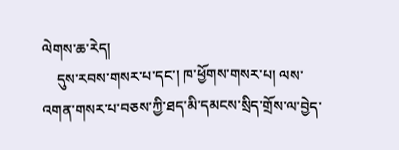ལེགས་ཆ་རེད།
    དུས་རབས་གསར་པ་དང་། ཁ་ཕྱོགས་གསར་པ། ལས་འགན་གསར་པ་བཅས་ཀྱི་ཐད་མི་དམངས་སྲིད་གྲོས་ལ་བྱེད་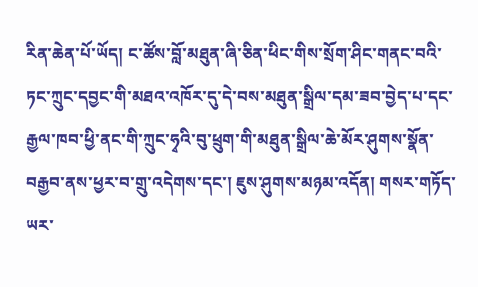རིན་ཆེན་པོ་ཡོད། ང་ཚོས་བློ་མཐུན་ཞི་ཅིན་ཕིང་གིས་སྲོག་ཤིང་གནང་བའི་ཏང་ཀྲུང་དབྱང་གི་མཐའ་འཁོར་དུ་དེ་བས་མཐུན་སྒྲིལ་དམ་ཟབ་བྱེད་པ་དང་རྒྱལ་ཁབ་ཕྱི་ནང་གི་ཀྲུང་ཧྭའི་བུ་ཕྲུག་གི་མཐུན་སྒྲིལ་ཆེ་མོར་ཤུགས་སྣོན་བརྒྱབ་ནས་ཕྱར་བ་གྲུ་འདེགས་དང་། ཇུས་ཤུགས་མཉམ་འདོན། གསར་གཏོད་ཡར་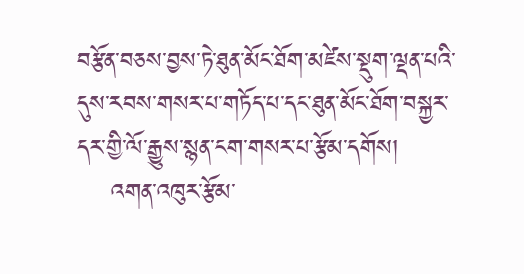བརྩོན་བཅས་བྱས་ཏེ་ཐུན་མོང་ཐོག་མཛེས་སྡུག་ལྡན་པའི་དུས་རབས་གསར་པ་གཏོད་པ་དང་ཐུན་མོང་ཐོག་བསྐྱར་དར་གྱི་ལོ་རྒྱུས་སྙན་ངག་གསར་པ་རྩོམ་དགོས།
    འགན་འཁུར་རྩོམ་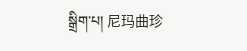སྒྲིག་པ། 尼玛曲珍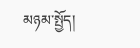མཉམ་སྤྱོད།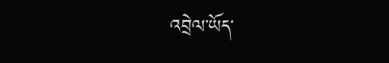འབྲེལ་ཡོད་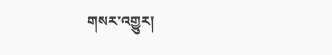གསར་འགྱུར།